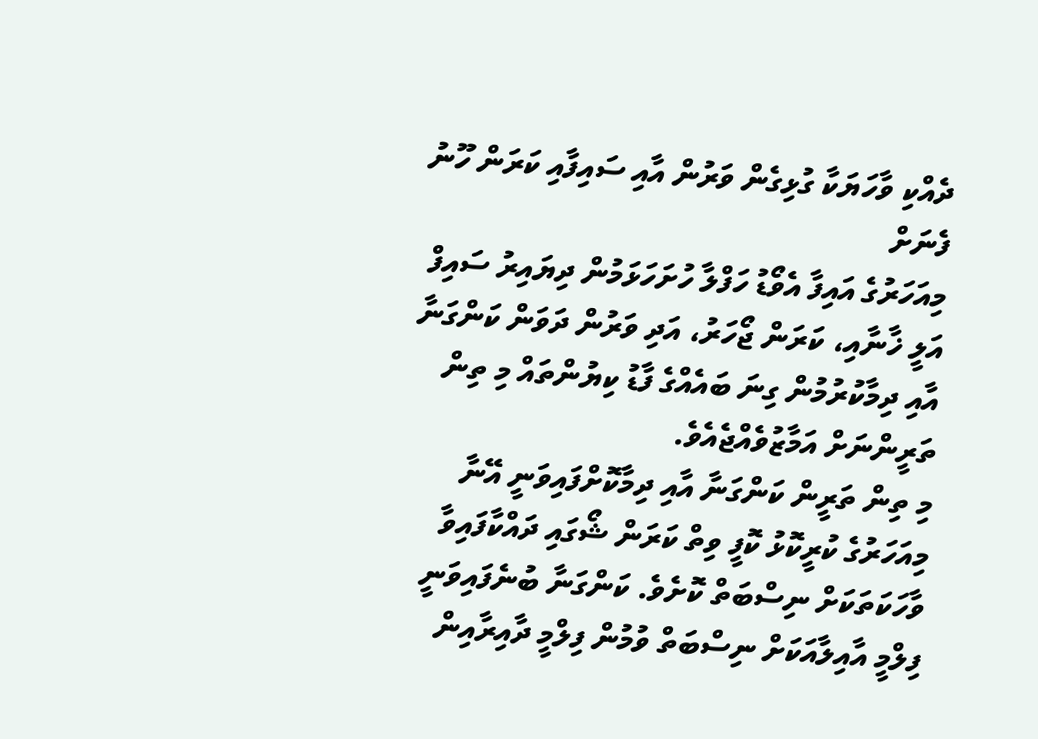ދެއްކި ވާހަޔަކާ ގުޅިގެން ވަރުން އާއި ސައިފާއި ކަރަން ހޫނު ފެނަށް
މިއަހަރުގެ އައިފާ އެވޯޑު ހަފްލާ ހުށަހަޅަމުން ދިޔައިރު ސައިފް އަލީ ޚާނާއި، ކަރަން ޖޯހަރު، އަދި ވަރުން ދަވަން ކަންގަނާ އާއި ދިމާކުރުމުން ގިނަ ބައެއްގެ ފާޑު ކިޔުންތައް މި ތިން ތަރީންނަށް އަމާޒުވެއްޖެއެވެ.
މި ތިން ތަރީން ކަންގަނާ އާއި ދިމާކޮށްފައިވަނީ އޭނާ މިއަހަރުގެ ކުރީކޮޅު ކޮފީ ވިތް ކަރަން ޝޯގައި ދައްކާފައިވާ ވާހަކަތަކަށް ނިސްބަތް ކޮށެވެ. ކަންގަނާ ބުނެފައިވަނީ ފިލްމީ އާއިލާއަކަށް ނިސްބަތް ވުމުން ފިލްމީ ދާއިރާއިން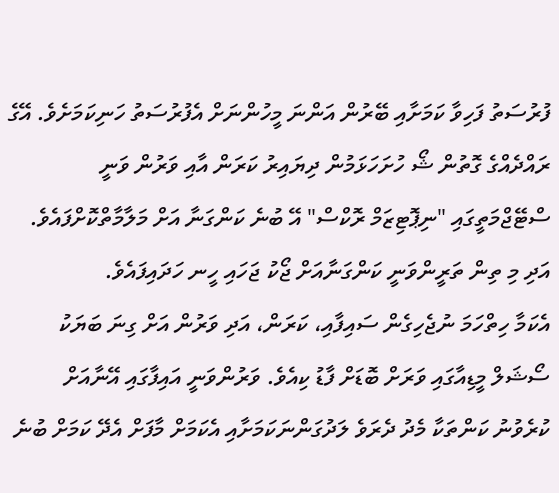ފުރުސަތު ފަހިވާ ކަމަށާއި ބޭރުން އަންނަ މީހުންނަށް އެފުރުސަތު ހަނިކަމަށެވެ. އޭގެ ރައްދެއްގެ ގޮތުން ޝޯ ހުށަހަޅަމުން ދިޔައިރު ކަރަން އާއި ވަރުން ވަނީ ސްޓޭޖްމަތީގައި "ނިޕޮޓިޒަމް ރޮކްސް" އޭ ބުނެ ކަންގަނާ އަށް މަލާމާތްކޮށްފައެވެ. އަދި މި ތިން ތަރީންވަނީ ކަންގަނާއަށް ޖޯކު ޖަހައި ހީނ ހަދައިފައެވެ.
އެކަމާ ހިތްހަމަ ނުޖެހިގެން ސައިފާއި، ކަރަން، އަދި ވަރުން އަށް ގިނަ ބަޔަކު ސޯޝަލް މީޑިއާގައި ވަރަށް ބޮޑަށް ފާޑު ކިއެވެ. ވަރުންވަނީ އައިފާގައި އޭނާއަށް ކުރެވުނު ކަންތަކާ މެދު ދެރަވެ ލަދުގަންނަކަމަށާއި އެކަމަށް މާފަށް އެދޭ ކަމަށް ބުނެ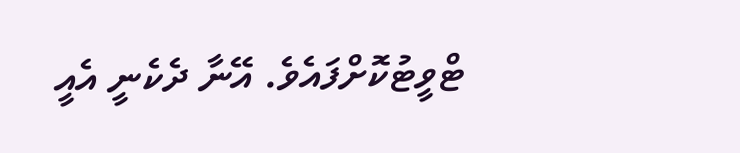ޓްވީޓުކޮށްފައެވެ. އޭނާ ދެކެނީ އެއީ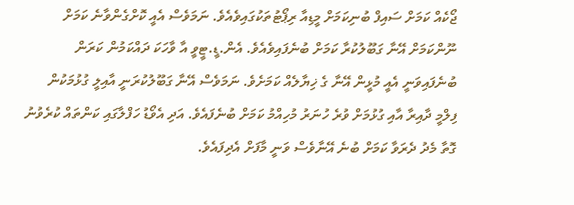ޖޯކެއް ކަމަށް ސައިފް ބުނިކަމަށް މީޑިއާ ރިޕޯޓުތަކުގައިވެއެވެ. ނަމަވެސް އެއީ ކޮށްގެންވާނެ ކަމަށް ނޫންކަމަށް އޭނާ ގަބޫލުކުރާ ކަމަށް ބުނެފައިވެއެވެ. އެން.ޑީ.ޓީވީ އާ ވާހަކަ ދައްކަމުން ކަރަން ބުނެފައިވަނީ އެއީ މުޅީން އޭނާ ގެ ޚިޔާލެއް ކަމަށެވެ. ނަމަވެސް އޭނާ ގަބޫލުކުރަނީ އާއިލީ ގުޅުމަކުން ފިލްމީ ދާއިރާ އާއި ގުޅުމަށް ވުރެ ހުނަރު މުހިއްމު ކަމަށް ބުނެފައެވެ. އަދި އެވޯޑު ހަފްލާގައި ކަންތައް ކުރެވުނު ގޮތާ މެދު ދެރަވާ ކަމަށް ބުނެ އޭނާވެސް ވަނީ މާފަށް އެދިފައެވެ.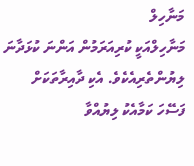މަނާހިލް
މަނާހިލްއަކީ ކުރިއަރަމުން އަންނަ ކުޅަދާނަ ލިޔުންތެރިއެކެވެ. އެކި ދާއިރާތަކަށް ފަސޭހަ ކަމާއެކު ލިޔުއްވާ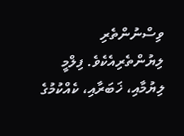ވިސްނުންތެރި ލިޔުންތެރިއެކެވެ. ފިލްމީ ލިޔުމާއި، ޚަބަރާއި، ކެއްކުމުގެ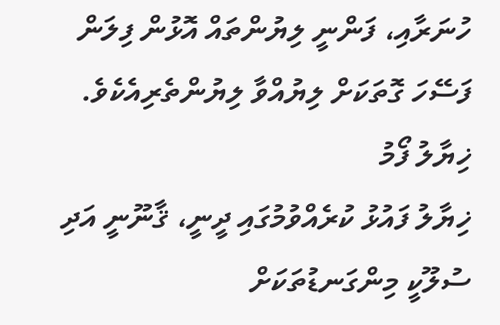ހުނަރާއި، ފަންނީ ލިޔުންތައް އޮޅުން ފިލަން ފަސޭހަ ގޮތަކަށް ލިޔުއްވާ ލިޔުންތެރިއެކެވެ.
ޚިޔާލު ފޯމު
ޚިޔާލު ފައުޅު ކުރެއްވުމުގައި ދީނީ، ޤާނޫނީ އަދި ސުލޫކީ މިންގަނޑުތަކަށް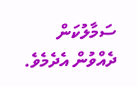ސަމާލުކަން ދެއްވުން އެދެމެވެ.